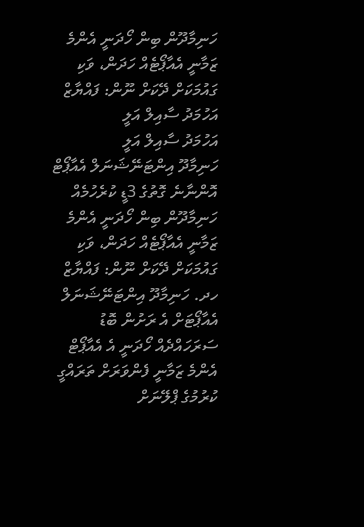ހަނިމާދޫން ބިން ހޯދަނީ އެންމެ ޒަމާނީ އެއާޕޯޓެއް ހަދަން، ވަކި ގައުމަކަށް ދޭކަށް ނޫން: ފައްޔާޒް
އަހުމަދު ސާއިލް އަލީ
އަހުމަދު ސާއިލް އަލީ
ހަނިމާދޫ އިންޓަނޭޝަނަލް އެއާޕޯޓް އޮންނާނެ ގޮތުގެ 3ޑީ ކުރެހުމެއް
ހަނިމާދޫން ބިން ހޯދަނީ އެންމެ ޒަމާނީ އެއާޕޯޓެއް ހަދަން، ވަކި ގައުމަކަށް ދޭކަށް ނޫން: ފައްޔާޒް
ހދ. ހަނިމާދޫ އިންޓަނޭޝަނަލް އެއާޕޯޓަށް އެ ރަށުން ބޮޑު ސަރަހައްދެއް ހޯދަނީ އެ އެއާޕޯޓް އެންމެ ޒަމާނީ ފެންވަރަށް ތަރައްގީ ކުރުމުގެ ޕްލޭނަށް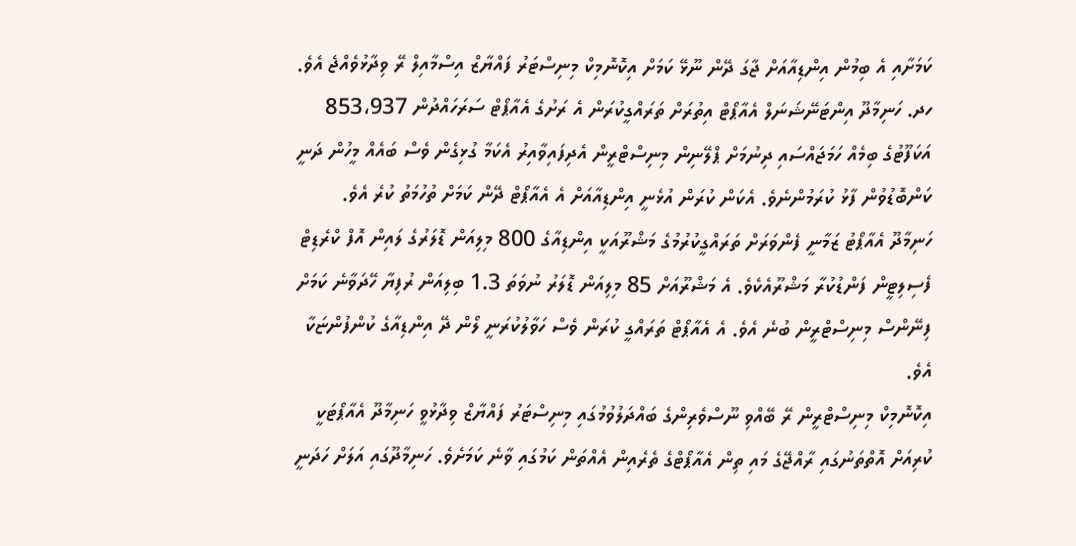ކަމަށާއި އެ ބިމުން އިންޑިއާއަށް ޖާގަ ދޭން ނޫޅޭ ކަމަށް އިކޮނޮމިކް މިނިސްޓަރު ފައްޔާޒް އިސްމާއިލް ރޭ ވިދާޅުވެއްޖެ އެވެ.
ހދ. ހަނިމާދޫ އިންޓަނޭޝަނަލް އެއާޕޯޓް އިތުރަށް ތަރައްގީކުރަން އެ ރަށުގެ އެއާޕޯޓް ސަރަހައްދުން 853،937 އަކަފޫޓުގެ ބިމެއް ހަމަޖައްސައި ދިނުމަށް ޕްލޭނިން މިނިސްޓްރީން އެދިފައިވާއިރު އެކަމާ ގުޅިގެން ވެސް ބައެއް މީހުން ދަނީ ކަންބޮޑުވުން ފާޅު ކުރަމުންނެވެ. އެކަން ކުރަން އުޅެނީ އިންޑިއާއަށް އެ އެއާޕޯޓް ދޭން ކަމަށް ތުހުމަތު ކުރެ އެވެ.
ހަނިމާދޫ އެއާޕޯޓު ޒަމާނީ ފެންވަރަށް ތަރައްގީކުރުމުގެ މަޝްރޫއަކީ އިންޑިއާގެ 800 މިލިއަން ޑޮލަރުގެ ލައިން އޮފް ކްރެޑިޓް ފެސިލިޓީން ފަންޑުކުރާ މަޝްރޫއެކެވެ. އެ މަޝްރޫއަށް 85 މިލިއަން ޑޮލަރު ނުވަތަ 1.3 ބިލިއަން ރުފިޔާ ހޭދަވާނެ ކަމަށް ފިނޭންސް މިނިސްޓްރީން ބުނެ އެވެ. އެ އެއާޕޯޓް ތަރައްގީ ކުރަން ވެސް ހަވާލުކުރަނީ ލޯން ދޭ އިންޑިއާގެ ކުންފުންޏަކާ އެވެ.
އިކޮނޮމިކް މިނިސްޓްރީން ރޭ ބޭއްވި ނޫސްވެރިންގެ ބައްދަލުވުމުގައި މިނިސްޓަރު ފައްޔާޒް ވިދާޅުވީ ހަނިމާދޫ އެއާޕޯޓަކީ ކުރިއަށް އޮތްތަނުގައި ރާއްޖޭގެ މައި ތިން އެއާޕޯޓްގެ ތެރެއިން އެއްތަން ކަމުގައި ވާނެ ކަމަށެވެ. ހަނިމާދޫގައި އަލަށް ހަދަނީ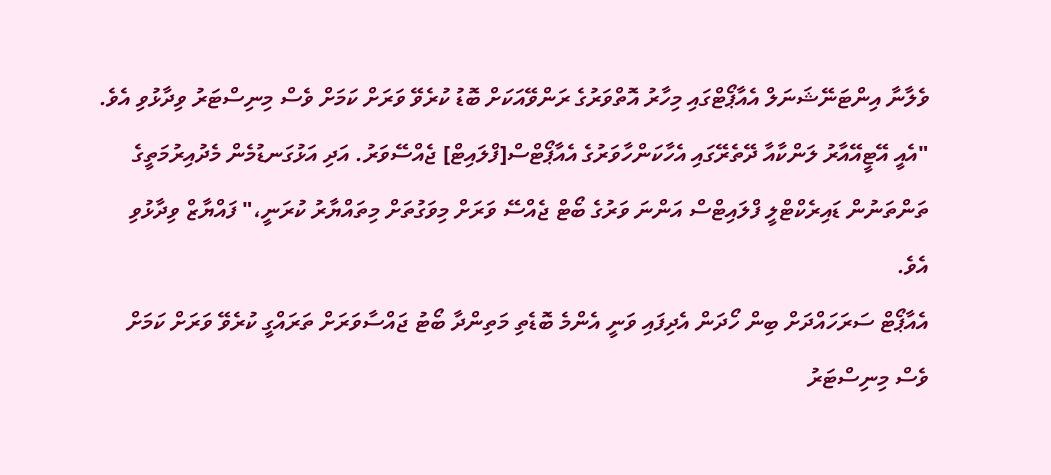ވެލާނާ އިންޓަނޭޝަނަލް އެއާޕޯޓްގައި މިހާރު އޮތްވަރުގެ ރަންވޭއަކަށް ބޮޑު ކުރެވޭ ވަރަށް ކަމަށް ވެސް މިނިސްޓަރު ވިދާޅުވި އެވެ.
"އެއީ އޭޓީއޭއާރު ލަންކާއާ ދޭތެރޭގައި އެހާކަންހާވަރުގެ އެއާޕޯޓްސް[ފްލައިޓް] ޖެއްސޭވަރު. އަދި އަޅުގަނޑުމެން މެދުއިރުމަތީގެ ތަންތަނުން ޑައިރެކްޓްލީ ފްލައިޓްސް އަންނަ ވަރުގެ ބޯޓް ޖެއްސޭ ވަރަށް މިވަގުތަށް މިތައްޔާރު ކުރަނީ،" ފައްޔާޒް ވިދާޅުވި އެވެ.
އެއާޕޯޓް ސަރަހައްދަށް ބިން ހޯދަން އެދިފައި ވަނީ އެންމެ ބޮޑެތި މަތިންދާ ބޯޓު ޖައްސާވަރަށް ތަރައްގީ ކުރެވޭ ވަރަށް ކަމަށް ވެސް މިނިސްޓަރު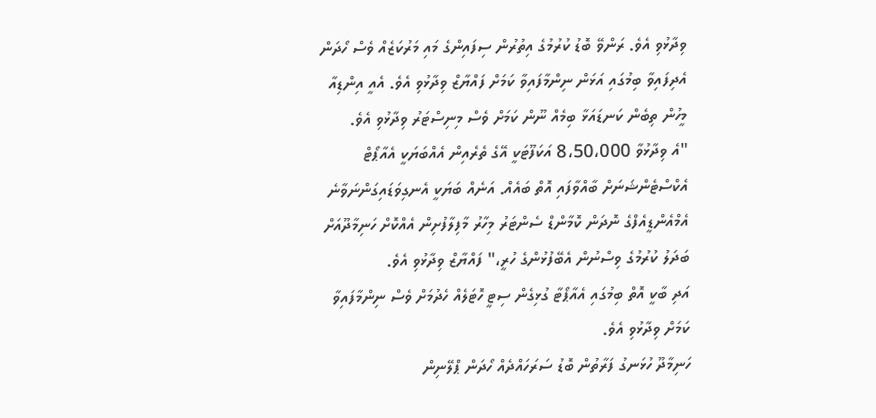ވިދާޅުވި އެވެ. ރަންވޭ ބޮޑު ކުރުމުގެ އިތުރުން ސިފައިންގެ މައި މަރުކަޒެއް ވެސް ހޯދަން އެދިފައިވާ ބިމުގައި އަޅަން ނިންމާފައިވާ ކަމަށް ފައްޔާޒް ވިދާޅުވި އެވެ. އެއީ އިންޑިއާ މީހުން ތިބެން ކަނޑައަޅާ ބިމެއް ނޫން ކަމަށް ވެސް މިނިސްޓަރު ވިދާޅުވި އެވެ.
"އެ ވިދާޅުވާ 8،50،000 އަކަފޫޓަކީ އޭގެ ތެރެއިން އެއްބަޔަކީ އެއާޕޯޓް އެކްސްޓެންޝަނަށް ބާއްވާފައި އޮތް ބައެއް. އަނެއް ބަޔަކީ އެނގިވަޑައިގަންނަވާނެ އެމްއެންޑީއެފްގެ ނޮދަން ކޮމާންޑް ސެންޓަރު މިހާރު މާފިލާފުށިން އެއްކޮށް ހަނިމާދޫއަށް ބަދަލު ކުރުމުގެ ވިސްނުން އެބޭފުޅުންގެ ހުރީ،" ފައްޔާޒް ވިދާޅުވި އެވެ.
އަދި ބާކީ އޮތް ބިމުގައި އެއާޕޯޓާ ގުޅިގެން ސިޓީ ހޮޓަލެއް ހެދުމަށް ވެސް ނިންމާފައިވާ ކަމަށް ވިދާޅުވި އެވެ.
ހަނިމާދޫ ހުޅަނގު ފަރާތުން ބޮޑު ސަރަހައްދެއް ހޯދަން ޕްލޭނިން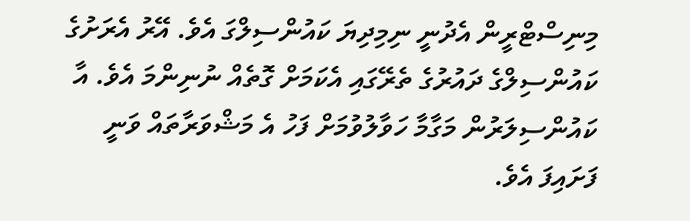މިނިސްޓްރީން އެދުނީ ނިމިދިޔަ ކައުންސިލްގަ އެވެ. އޭރު އެރަށުގެ ކައުންސިލްގެ ދައުރުގެ ތެރޭގައި އެކަމަށް ގޮތެއް ނުނިންމަ އެވެ. އާ ކައުންސިލަރުން މަގާމާ ހަވާލުވުމަށް ފަހު އެ މަޝްވަރާތައް ވަނީ ފަށައިފަ އެވެ.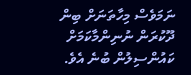ނަމަވެސް މިހާތަނަށް ބިން ދޫކުރަން ނުނިންމާކަމަށް ކައުންސިލުން ބުނެ އެވެ.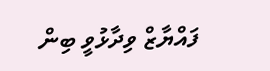ފައްޔާޒް ވިދާޅުވީ ބިން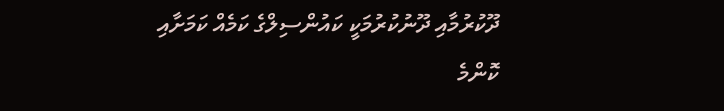ދޫކުރުމާއި ދޫނުކުރުމަކީ ކައުންސިލްގެ ކަމެއް ކަމަށާއި ކޮންމެ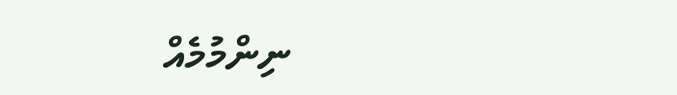ނިންމުމެއް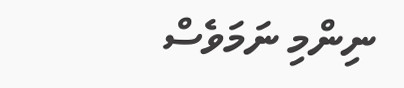ނިންމި ނަމަވެސް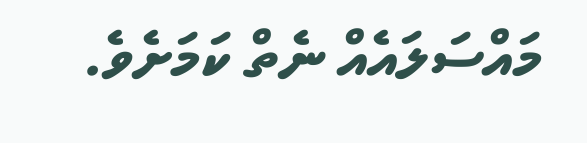މައްސަލައެއް ނެތް ކަމަށެވެ.